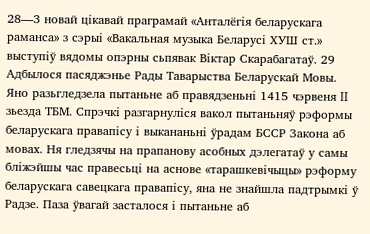28—3 новай цікавай праграмай «Анталёгія беларускага раманса» з сэрыі «Вакальная музыка Беларусі ХУШ ст.» выступіў вядомы опэрны сьпявак Віктар Скарабагатаў. 29 Адбылося пасяджэнье Рады Таварыства Беларускай Мовы. Яно разьгледзела пытаньне аб правядзеньні 1415 чэрвеня II зьезда ТБМ. Спрэчкі разгарнуліся вакол пытаньняў рэформы беларускага правапісу і выкананьні ўрадам БССР Закона аб мовах. Ня гледзячы на прапанову асобных дэлегатаў у самы бліжэйшы час правесьці на аснове «тарашкевічыцы» рэформу беларускага савецкага правапісу, яна не знайшла падтрымкі ў Радзе. Паза ўвагай засталося і пытаньне аб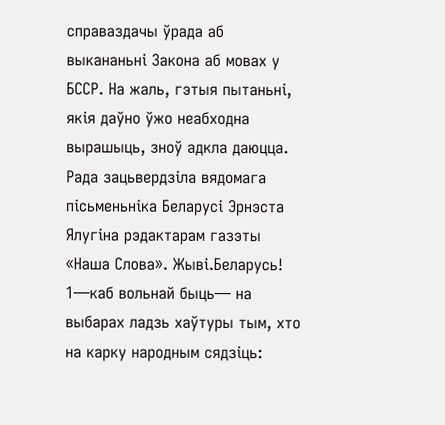справаздачы ўрада аб выкананьні Закона аб мовах у БССР. На жаль, гэтыя пытаньні, якія даўно ўжо неабходна вырашыць, зноў адкла даюцца. Рада зацьвердзіла вядомага пісьменьніка Беларусі Эрнэста Ялугіна рэдактарам газэты «Наша Слова». Жыві.Беларусь! 1—каб вольнай быць— на выбарах ладзь хаўтуры тым, хто на карку народным сядзіць: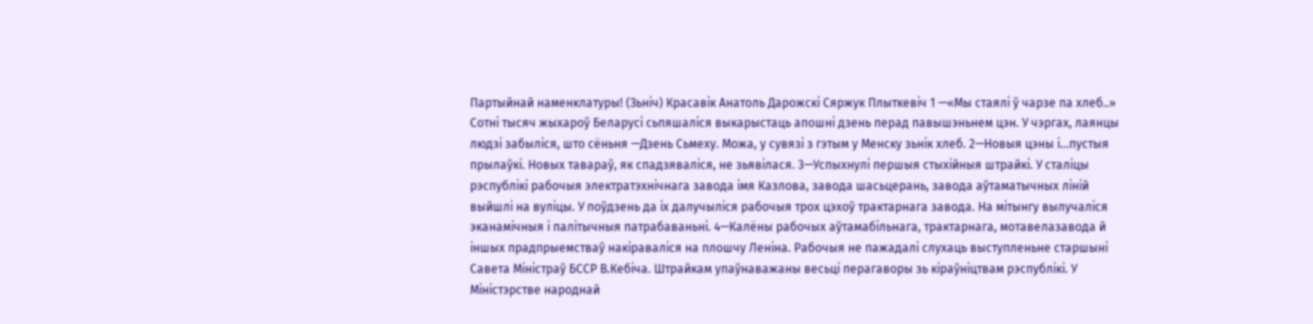Партыйнай наменклатуры! (Зьніч) Красавік Анатоль Дарожскі Сяржук Плыткевіч 1 —«Мы стаялі ў чарзе па хлеб..» Сотні тысяч жыхароў Беларусі сьпяшаліся выкарыстаць апошні дзень перад павышэньнем цэн. У чэргах, лаянцы людзі забыліся, што сёньня —Дзень Сьмеху. Можа, у сувязі з гэтым у Менску зьнік хлеб. 2—Новыя цэны і...пустыя прылаўкі. Новых тавараў, як спадзяваліся, не зьявілася. 3—Успыхнулі першыя стыхійныя штрайкі. У сталіцы рэспублікі рабочыя электратэхнічнага завода імя Казлова, завода шасьцерань, завода аўтаматычных ліній выйшлі на вуліцы. У поўдзень да іх далучыліся рабочыя трох цэхоў трактарнага завода. На мітынгу вылучаліся эканамічныя і палітычныя патрабаваньні. 4—Калёны рабочых аўтамабільнага, трактарнага, мотавелазавода й іншых прадпрыемстваў накіраваліся на плошчу Леніна. Рабочыя не пажадалі слухаць выступленьне старшыні Савета Міністраў БССР В.Кебіча. Штрайкам упаўнаважаны весьці перагаворы зь кіраўніцтвам рэспублікі. У Міністэрстве народнай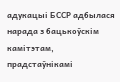адукацыі БССР адбылася нарада з бацькоўскім камітэтам, прадстаўнікамі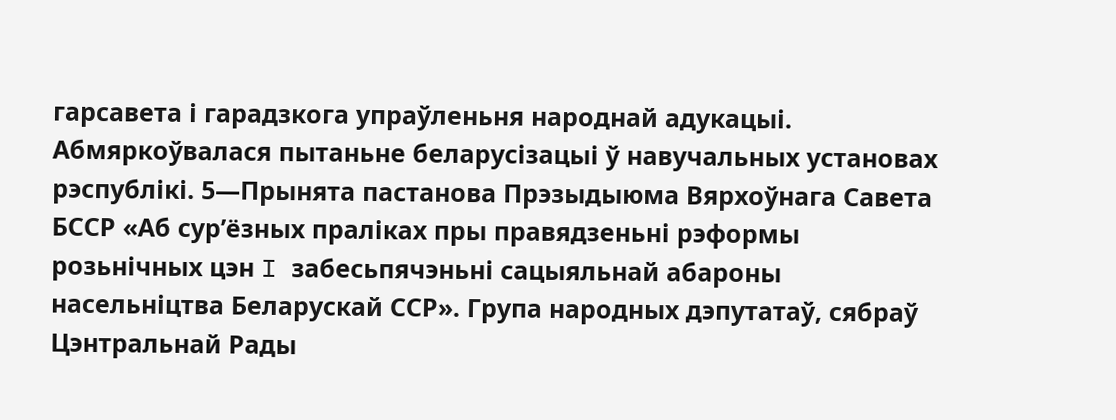гарсавета і гарадзкога упраўленьня народнай адукацыі. Абмяркоўвалася пытаньне беларусізацыі ў навучальных установах рэспублікі. 5—Прынята пастанова Прэзыдыюма Вярхоўнага Савета БССР «Аб сур’ёзных праліках пры правядзеньні рэформы розьнічных цэн I забесьпячэньні сацыяльнай абароны насельніцтва Беларускай ССР». Група народных дэпутатаў, сябраў Цэнтральнай Рады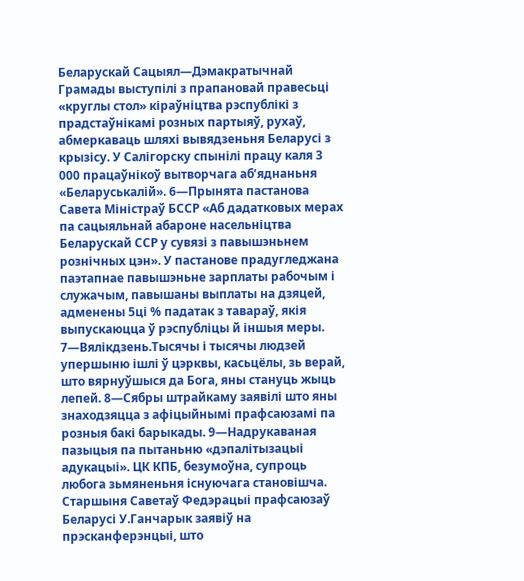Беларускай Сацыял—Дэмакратычнай Грамады выступілі з прапановай правесьці «круглы стол» кіраўніцтва рэспублікі з прадстаўнікамі розных партыяў, рухаў, абмеркаваць шляхі вывядзеньня Беларусі з крызісу. У Салігорску спынілі працу каля 3 000 працаўнікоў вытворчага аб’яднаньня «Беларуськалій». 6—Прынята пастанова Савета Міністраў БССР «Аб дадатковых мерах па сацыяльнай абароне насельніцтва Беларускай ССР у сувязі з павышэньнем рознічных цэн». У пастанове прадугледжана паэтапнае павышэньне зарплаты рабочым і служачым, павышаны выплаты на дзяцей, адменены 5ці % падатак з тавараў, якія выпускаюцца ў рэспубліцы й іншыя меры. 7—Вялікдзень.Тысячы і тысячы людзей упершыню ішлі ў цэрквы, касьцёлы, зь верай, што вярнуўшыся да Бога, яны стануць жыць лепей. 8—Сябры штрайкаму заявілі што яны знаходзяцца з афіцыйнымі прафсаюзамі па розныя бакі барыкады. 9—Надрукаваная пазыцыя па пытаньню «дэпалітызацыі адукацыі». ЦК КПБ, безумоўна, супроць любога зьмяненьня існуючага становішча. Старшыня Саветаў Федэрацыі прафсаюзаў Беларусі У.Ганчарык заявіў на прэсканферэнцыі, што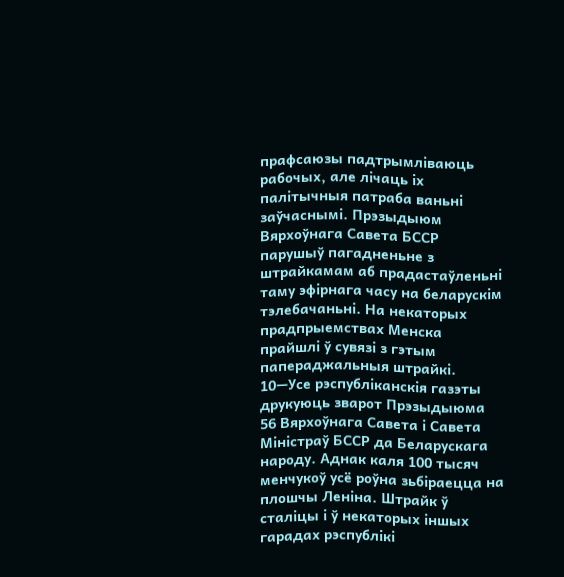прафсаюзы падтрымліваюць рабочых, але лічаць іх палітычныя патраба ваньні заўчаснымі. Прэзыдыюм Вярхоўнага Савета БССР парушыў пагадненьне з штрайкамам аб прадастаўленьні таму эфірнага часу на беларускім тэлебачаньні. На некаторых прадпрыемствах Менска прайшлі ў сувязі з гэтым папераджальныя штрайкі. 10—Усе рэспубліканскія газэты друкуюць зварот Прэзыдыюма 56 Вярхоўнага Савета і Савета Міністраў БССР да Беларускага народу. Аднак каля 100 тысяч менчукоў усё роўна зьбіраецца на плошчы Леніна. Штрайк ў сталіцы і ў некаторых іншых гарадах рэспублікі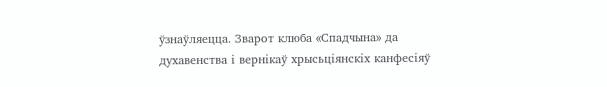ўзнаўляецца. Зварот клюба «Спадчына» да духавенства і вернікаў хрысьціянскіх канфесіяў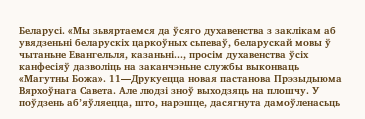Беларусі. «Мы зьвяртаемся да ўсяго духавенства з заклікам аб увядзеньні беларускіх царкоўных сьпеваў, беларускай мовы ў чытаньне Евангельля, казаньні..., просім духавенства ўсіх канфесіяў дазволіць на заканчэньне службы выконваць «Магутны Божа». 11—Друкуецца новая пастанова Прэзыдыюма Вярхоўнага Савета. Але людзі зноў выходзяць на плошчу. У поўдзень аб’яўляецца, што, нарэшце, дасягнута дамоўленасьць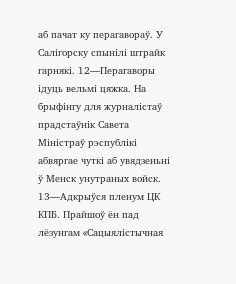аб пачат ку перагавораў. У Салігорску спынілі штрайк гарнякі. 12—Перагаворы ідуць вельмі цяжка. На брыфінгу для журналістаў прадстаўнік Савета Міністраў рэспублікі абвяргае чуткі аб увядзеньні ў Менск унутраных войск. 13—Адкрыўся пленум ЦК КПБ. Прайшоў ён пад лёзунгам «Сацыялістычная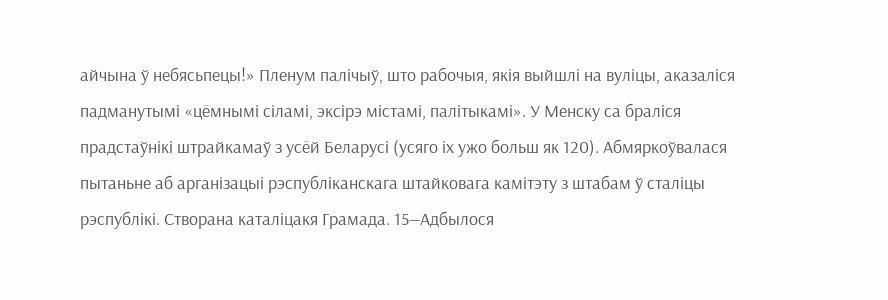айчына ў небясьпецы!» Пленум палічыў, што рабочыя, якія выйшлі на вуліцы, аказаліся падманутымі «цёмнымі сіламі, эксірэ містамі, палітыкамі». У Менску са браліся прадстаўнікі штрайкамаў з усёй Беларусі (усяго іх ужо больш як 120). Абмяркоўвалася пытаньне аб арганізацыі рэспубліканскага штайковага камітэту з штабам ў сталіцы рэспублікі. Створана каталіцакя Грамада. 15—Адбылося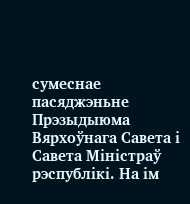сумеснае пасяджэньне Прэзыдыюма Вярхоўнага Савета і Савета Міністраў рэспублікі. На ім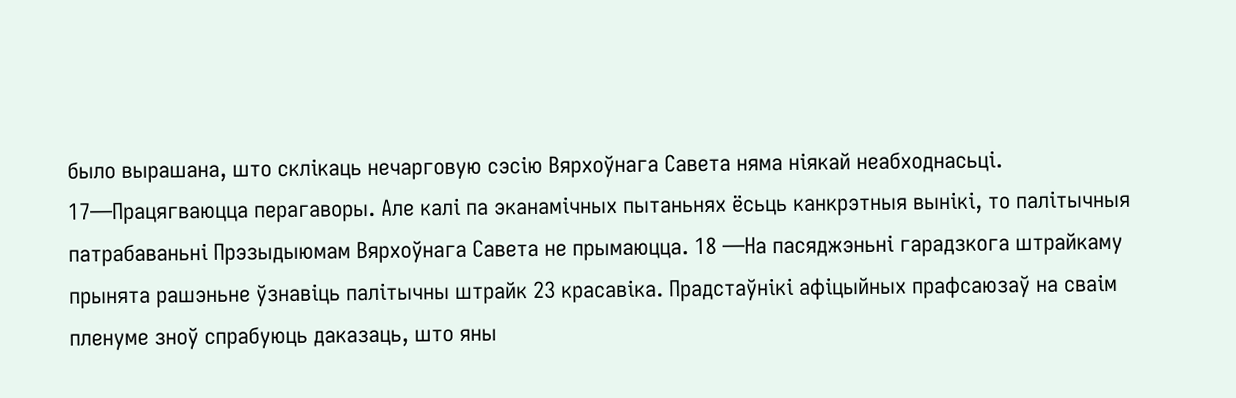было вырашана, што склікаць нечарговую сэсію Вярхоўнага Савета няма ніякай неабходнасьці. 17—Працягваюцца перагаворы. Але калі па эканамічных пытаньнях ёсьць канкрэтныя вынікі, то палітычныя патрабаваньні Прэзыдыюмам Вярхоўнага Савета не прымаюцца. 18 —На пасяджэньні гарадзкога штрайкаму прынята рашэньне ўзнавіць палітычны штрайк 23 красавіка. Прадстаўнікі афіцыйных прафсаюзаў на сваім пленуме зноў спрабуюць даказаць, што яны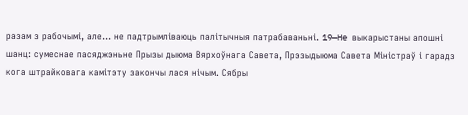разам з рабочымі, але... не падтрымліваюць палітычныя патрабаваньні. 19—He выкарыстаны апошні шанц: сумеснае пасяджэньне Прызы дыюма Вярхоўнага Савета, Прэзыдыюма Савета Міністраў і гарадз кога штрайковага камітэту закончы лася нічым. Сябры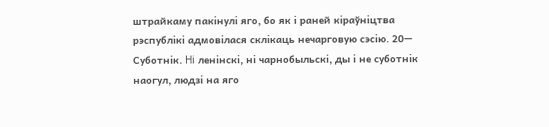штрайкаму пакінулі яго, бо як і раней кіраўніцтва рэспублікі адмовілася склікаць нечарговую сэсію. 20— Суботнік. Hi ленінскі, ні чарнобыльскі, ды і не суботнік наогул, людзі на яго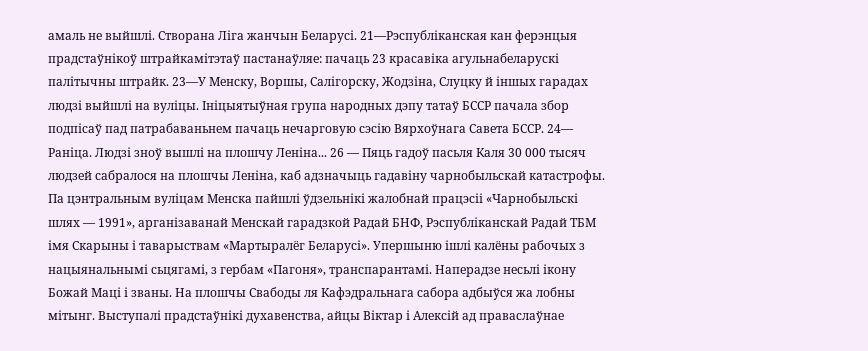амаль не выйшлі. Створана Ліга жанчын Беларусі. 21—Рэспубліканская кан ферэнцыя прадстаўнікоў штрайкамітэтаў пастанаўляе: пачаць 23 красавіка агульнабеларускі палітычны штрайк. 23—У Менску, Воршы, Салігорску, Жодзіна, Слуцку й іншых гарадах людзі выйшлі на вуліцы. Ініцыятыўная група народных дэпу татаў БССР пачала збор подпісаў пад патрабаваньнем пачаць нечарговую сэсію Вярхоўнага Савета БССР. 24— Раніца. Людзі зноў вышлі на плошчу Леніна... 26 — Пяць гадоў пасьля Каля 30 000 тысяч людзей сабралося на плошчы Леніна, каб адзначыць гадавіну чарнобыльскай катастрофы. Па цэнтральным вуліцам Менска пайшлі ўдзельнікі жалобнай працэсіі «Чарнобыльскі шлях — 1991», арганізаванай Менскай гарадзкой Радай БНФ, Рэспубліканскай Радай ТБМ імя Скарыны і таварыствам «Мартыралёг Беларусі». Упершыню ішлі калёны рабочых з нацыянальнымі сьцягамі, з гербам «Пагоня», транспарантамі. Наперадзе несьлі ікону Божай Маці і званы. На плошчы Свабоды ля Кафэдральнага сабора адбыўся жа лобны мітынг. Выступалі прадстаўнікі духавенства, айцы Віктар і Алексій ад праваслаўнае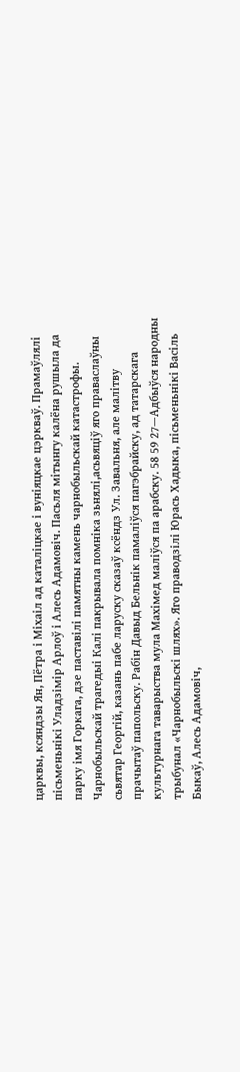царквы, ксяндзы Ян, Пётра і Міхаіл ад каталіцкае і вуніяцкае цэркваў. Прамаўлялі пісьменьнікі Уладзімір Арлоў і Алесь Адамовіч. Пасьля мітынгу калёна рушыла да парку імя Горкага, дзе паставілі памятны камень чарнобыльскай катастрофы. Чарнобыльскай трагедыі Калі пакрывала помніка зьнялі,асьвяціў яго праваслаўны сьвятар Георгій, казань пабе ларуску сказаў ксёндз Ул. Завальня, але малітву прачытаў папольску. Рабін Давыд Бельнік памаліўся пагэбрайску, ад татарскага культурнага таварыства мула Махімед маліўся па арабску. 58 59 27—Адбыўся народны трыбунал «Чарнобыльскі шлях». Яго праводзілі Юрась Хадыка, пісьменьнікі Васіль Быкаў, Алесь Адамовіч,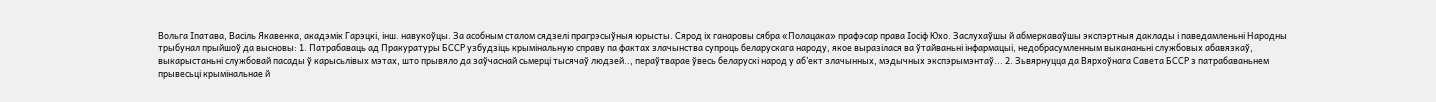Вольга Іпатава, Васіль Якавенка, акадэмік Гарэцкі, інш. навукоўцы. За асобным сталом сядзелі прагрэсыўныя юрысты. Сярод іх ганаровы сябра «Полацака» прафэсар права Іосіф Юхо. Заслухаўшы й абмеркаваўшы экспэртныя даклады і паведамленьні Народны трыбунал прыйшоў да высновы: 1. Патрабаваць ад Пракуратуры БССР узбудзіць крымінальную справу па фактах злачынства супроць беларускага народу, якое выразілася ва ўтайваньні інфармацыі, недобрасумленным выкананьні службовых абавязкаў, выкарыстаньні службовай пасады ў карысьлівых мэтах, што прывяло да заўчаснай сьмерці тысячаў людзей.., пераўтварае ўвесь беларускі народ у аб’ект злачынных, мэдычных экспэрымэнтаў... 2. Зьвярнуцца да Вярхоўнага Савета БССР з патрабаваньнем прывесьці крымінальнае й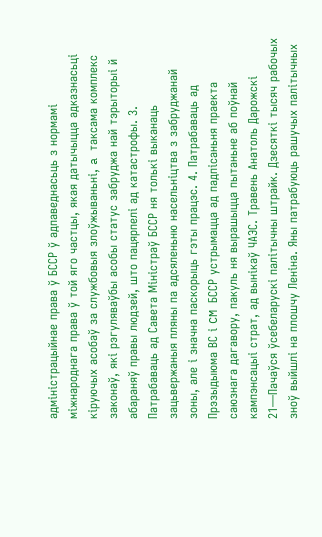адміністрацыйнае права ў БССР ў адпаведнасьць з нормамі міжнароднага права ў той яго частцы, якая датычыцца адказнасьці кіруючых асобаў за службовыя злоўжываньні, a таксама комплекс законаў, які рэгуляваўбы асобы статус забруджа най тэрыторыі й абараняў правы людзей, што пацярпелі ад катастрофы. 3. Патрабаваць ад Савета Міністраў БССР ня толькі выканаць зацьвержаныя пляны па адсяленьню насельніцтва з забруджанай зоны, але і значна паскорыць гэты працэс. 4. Патрабаваць ад Прэзыдыюма ВС і CM БССР устрымацца ад падпісаньня праекта саюзнага дагавору, пакуль ня вырашыцца пытаньне аб поўнай кампэнсацыі страт, ад вынікаў ЧАЭС. Травень Анатоль Дарожскі 21—Пачаўся ўсебеларускі палітычны штрайк. Дзесяткі тысяч рабочых зноў выйшлі на плошчу Леніна. Яны патрабуюць рашучых палітычных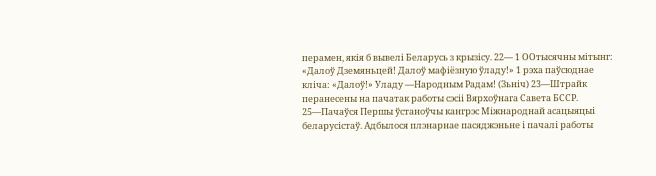перамен, якія б вывелі Беларусь з крызісу. 22— 1 ООтысячны мітынг: «Далоў Дземяньцей! Далоў мафіёзную ўладу!» 1 рэха паўсюднае кліча: «Далоў!» Уладу —Народным Радам! (Зьніч) 23—Штрайк перанесены на пачатак работы сэсіі Вярхоўнага Савета БССР. 25—Пачаўся Першы ўстаноўчы кангрэс Міжнароднай асацыяцыі беларусістаў. Адбылося плэнарнае пасяджэньне і пачалі работы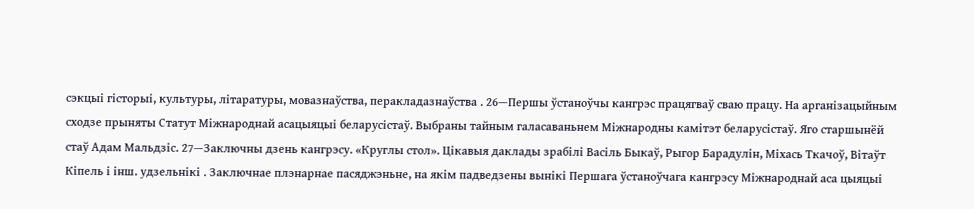сэкцыі гісторыі, культуры, літаратуры, мовазнаўства, перакладазнаўства . 26—Першы ўстаноўчы кангрэс працягваў сваю працу. На арганізацыйным сходзе прыняты Статут Міжнароднай асацыяцыі беларусістаў. Выбраны тайным галасаваньнем Міжнародны камітэт беларусістаў. Яго старшынёй стаў Адам Мальдзіс. 27—Заключны дзень кангрэсу. «Круглы стол». Цікавыя даклады зрабілі Васіль Быкаў, Рыгор Барадулін, Міхась Ткачоў, Вітаўт Кіпель і інш. удзельнікі . Заключнае плэнарнае пасяджэньне, на якім падведзены вынікі Першага ўстаноўчага кангрэсу Міжнароднай аса цыяцыі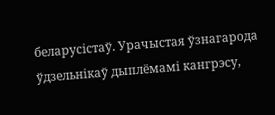беларусістаў. Урачыстая ўзнагарода ўдзельнікаў дыплёмамі кангрэсу,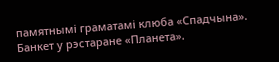памятнымі граматамі клюба «Спадчына». Банкет у рэстаране «Планета».